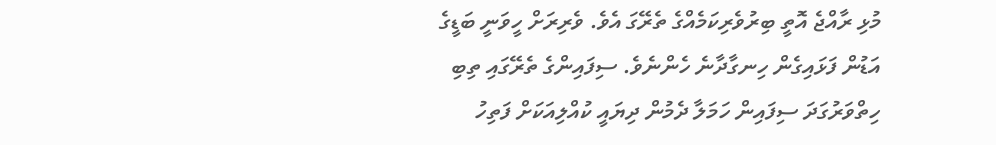މުޅި ރާއްޖެ އޮތީ ބިރުވެރިކަމެއްގެ ތެރޭގަ އެވެ. ވެރިރަށް ހީވަނީ ބަޑީގެ އަޑުން ފަޅައިގެން ހިނގާދާނެ ހެންނެވެ. ސިފައިންގެ ތެރޭގައި ތިބި ހިތްވަރުގަދަ ސިފައިން ހަމަލާ ދެމުން ދިޔައީ ކުއްލިއަކަށް ފަތިހު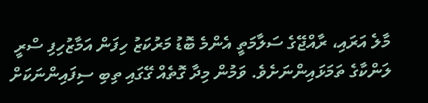މާލެ އަރައި، ރާއްޖޭގެ ސަލާމަތީ އެންމެ ބޮޑު މަރުކަޒު ހިފަން އަމާޒުހިފި ސްރީ ލަންކާގެ ތަމަޅައިންނަށެވެ. ވަމުން މިދާ ގޮތެއް ގޭގައި ތިބި ސިފައިންނަކަށް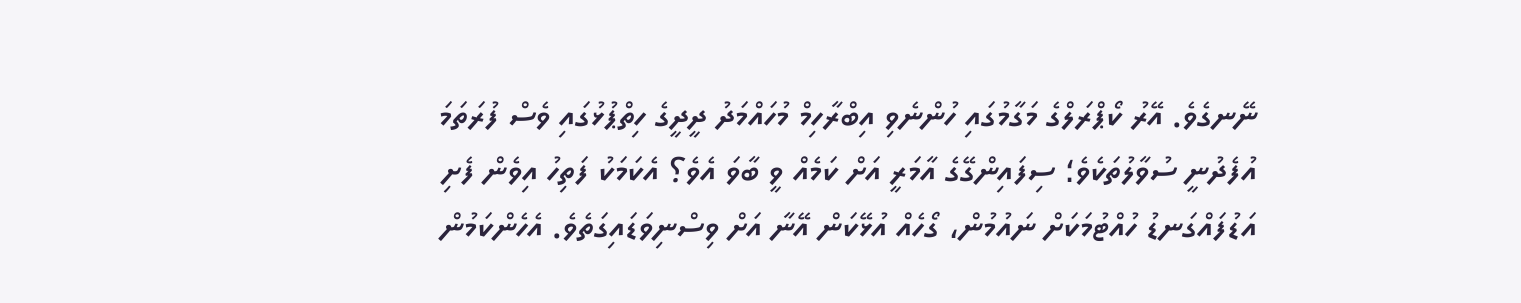ނޭނގެވެ. އޭރު ކޯޕްރަލްގެ މަގާމުގައި ހުންނެވި އިބްރާހިމް މުހައްމަދު ދީދީގެ ހިތްޕުޅުގައި ވެސް ފުރަތަމަ އުފެދުނީ ސުވާލުތަކެވެ؛ ސިފައިންގޭގެ އާމަރީ އަށް ކަމެއް ވީ ބާވަ އެވެ؟ އެކަމަކު ފަތިހު އިވެން ފެށި އަޑުފައްގަނޑު ހުއްޓުމަކަށް ނައުމުން، ގޯހެއް އުޅޭކަން އޭނާ އަށް ވިސްނިވަޑައިގަތެވެ. އެހެންކަމުން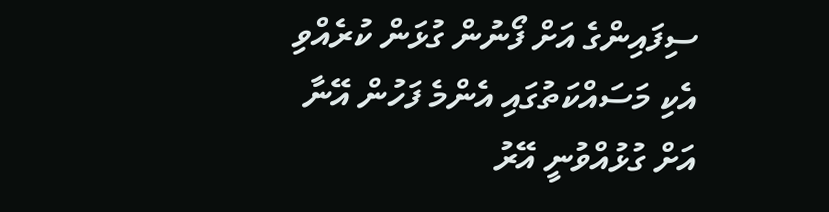ސިފައިންގެ އަށް ފޯނުން ގުޅަން ކުރެއްވި އެކި މަސައްކަތުގައި އެންމެ ފަހުން އޭނާ އަށް ގުޅުއްވުނީ އޭރު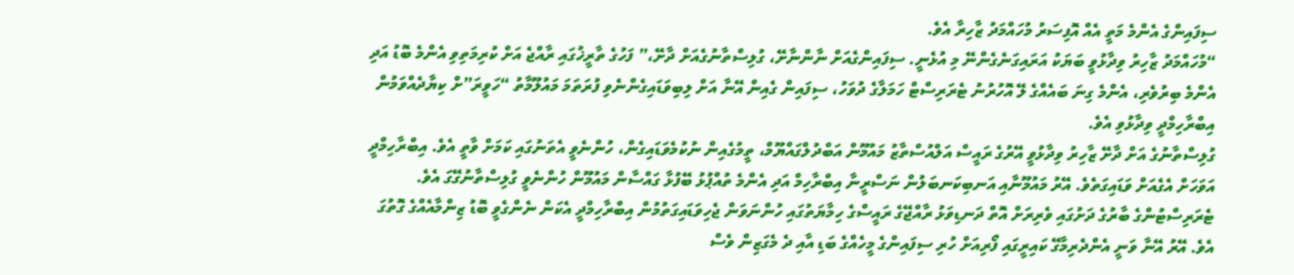ސިފައިންގެ އެންމެ މަތީ އެއް އޮފިސަރު މުހައްމަދު ޒާހިރާ އެވެ.
“މުހައްމަދު ޒާހިރު ވިދާޅުވީ ބަޔަކު އަރައިގަނެގެންނޭ މި އުޅެނީ. ސިފައިންގެއަށް ނާންނާށޭ، ގުލިސްތާނުގެއަށް ދާށޭ،” ފަހުގެ ތާރީޚުގައި ރާއްޖެ އަށް ކުރިމަތިވި އެންމެ ބޮޑު އަދި އެންމެ ބިރުވެރި، އެންމެ ގިނަ ބައެއްގެ ލޭ އޮހުރުނު ޓެރަރިސްޓް ހަމަލާގެ ދުވަހު، ސިފައިން ގެއިން އޭނާ އަށް ލިބިވަޑައިގެންނެވި ފުރަތަމަ މައުލޫމާތު “ހަވީރަ”ށް ކިޔާދެއްވަމުން އިބްރާހިމްދީ ވިދާޅުވި އެވެ.
ގުލިސްތާނުގެ އަށް ދާށޭ ޒާހިރު ވިދާޅުވީ އޭރުގެ ރައީސް އަލްއުސްތާޒު މައުމޫން އަބްދުލްގައްޔޫމް، ތީމުގެއިން ނުކުމެވަޑައިގެން، ހުންނެވީ އެތަނުގައި ކަމަށް ވާތީ އެވެ. އިބްރާހިމްދީ އަވަހަށް އެގެއަށް ވަޑައިގަތެވެ. އޭރު މައުމޫނާއި އަނބިކަނބަލުން ނަސްރީނާ އިބްރާހިމް އަދި އެންމެ ތުއްޕުޅު ބޭފުޅާ ގައްސާން މައުމޫން ހުންނެވީ ގުލިސްތާނުގޭގަ އެވެ.
ޓެރަރިސްޓުންގެ ބާރުގެ ދަށުގައި ވެރިރަށް އޮތް ދަނޑިވަޅު ރާއްޖޭގެ ރައީސްގެ ހިމާޔަތުގައި ހުންނަވަން ޖެހިވަޑައިގަތުމުން އިބްރާހިމްދީ އެކަން ނެންގެވީ ބޮޑު ޒިންމާއެއްގެ ގޮތުގަ އެވެ. އޭރު އޭނާ ވަނީ އެންދެރިމާގޭ ކައިރީގައި ފޯރިއަށް ހުރި ސިފައިންގެ މީހެއްގެ ބަޑި އާއި ދެ މެގަޒިން ވެސް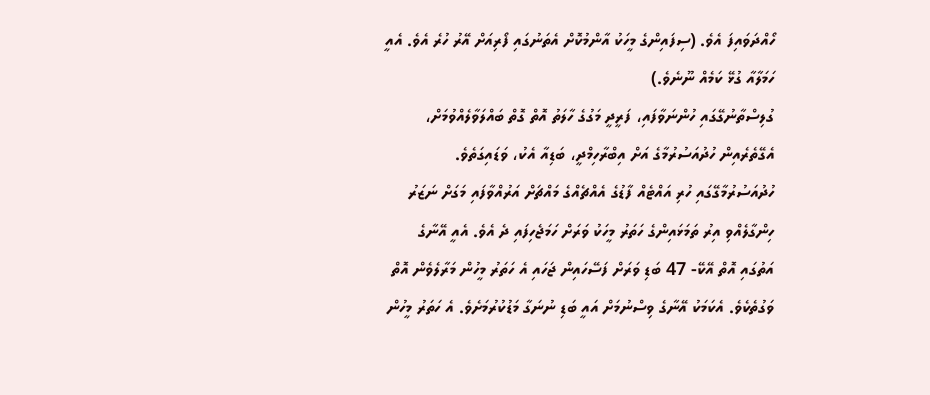ހޯއްދަވައިފަ އެވެ. (ސިފައިންގެ މީހަކު އާންމުކޮށް އެތަނުގައި ފޯރިއަށް އޭރު ހުރެ އެވެ. އެއީ ހަމަލާއާ ގުޅޭ ކަމެއް ނޫނެވެ.)
ގުލިސްތާނުގޭގައި ހުންނަވާފައި، ފަރީދީ މަގުގެ ހާލަތު އޮތް ގޮތް ބައްލަވާލެއްވުމަށް، އެގޭތެރެއިން ހުދުއަސުރުމާގެ އަށް އިބްރާހިމްދީ، ބަޑިއާ އެކު، ވަޑައިގަތެވެ. ހުދުއަސުރުމާގޭގައި ހުރި އައްޓެއް ފާޑުގެ އެއްޗެއްގެ މައްޗަށް އަރުއްވާފައި މަގަށް ނަޒަރު ހިންގާލެއްވި އިރު ތަމަޅައިންގެ ހަތަރު މީހަކު ވަރަށް ހަމަޖެހިފައި ދެ އެވެ. އެއީ އޭނާގެ އަތުގައި އޮތް އޭކޭ- 47 ބަޑި ވަރަށް ފަސޭހައިން ޖަހައި އެ ހަތަރު މީހުން މަރާލެވެން އޮތް ވަގުތެކެވެ. އެކަމަކު އޭނާގެ ވިސްނުމަށް އައީ ބަޑި ނުނަގާ މަޑުކުރުމަށެވެ. އެ ހަތަރު މީހުން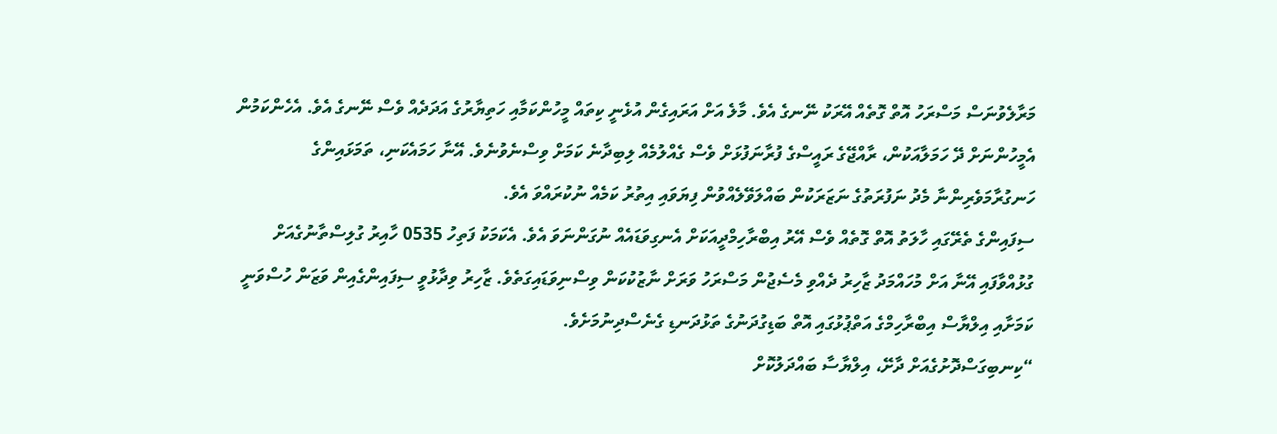މަރާލެވުނަސް މަސްރަހު އޮތް ގޮތެއް އޭރަކު ނޭނގެ އެވެ. މާލެ އަށް އަރައިގެން އުޅެނީ ކިތައް މީހުންކަމާއި ހަތިޔާރުގެ އަދަދެއް ވެސް ނޭނގެ އެވެ. އެހެންކަމުން އެމީހުންނަށް ދޭ ހަމަލާއަކުން، ރާއްޖޭގެ ރައީސްގެ ފުރާނަފުޅަށް ވެސް ގެއްލުމެއް ލިބިދާނެ ކަމަށް ވިސްނެވުނެވެ. އޭނާ ހަމައެކަނި، ތަމަޅައިންގެ ހަނގުރާމަވެރިންނާ މެދު ނަފުރަތުގެ ނަޒަރަކުން ބައްލަވޭލެއްވުން ފިޔަވައި އިތުރު ކަމެއް ނުކުރައްވަ އެވެ.
ސިފައިންގެ ތެރޭގައި ހާލަތު އޮތް ގޮތެއް ވެސް އޭރު އިބްރާހިމްދީއަކަށް އެނގިވަޑައެއް ނުގަންނަވަ އެވެ. އެކަމަކު ފަތިހު 0535 ހާއިރު ގުލިސްތާނުގެއަށް ގުޅުއްވާފައި އޭނާ އަށް މުހައްމަދު ޒާހިރު ދެއްވި މެސެޖުން މަސްރަހު ވަރަށް ނާޒުކުކަން ވިސްނިވަޑައިގަތެވެ. ޒާހިރު ވިދާޅުވީ ސިފައިންގެއިން ވަޒަން ހުސްވަނީ ކަމަށާއި އިލްޔާސް އިބްރާހިމްގެ އަތްޕުޅުގައި އޮތް ބަޑިގުދަނުގެ ތަޅުދަނޑި ގެނެސްދިނުމަށެވެ.
“ކިނބިގަސްދޮށުގެއަށް ދާށޭ، އިލްޔާސާ ބައްދަލުކޮށް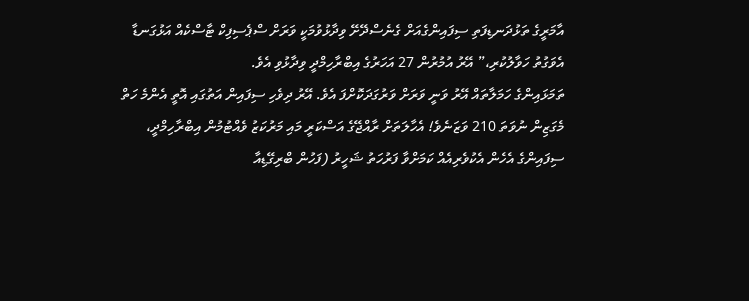އާމަރީގެ ތަޅުދަނޑިފަތި ސިފައިންގެއަށް ގެނެސްދޭށޭ ވިދާޅުވުމަކީ ވަރަށް ސްޕެސިފިކް ޓާސްކެއް އަޅުގަނޑާ އެވަގުތު ހަވާލުކުރި،” އޭރު އުމުރުން 27 އަހަރުގެ އިބްރާހިމްދީ ވިދާޅުވި އެވެ.
ތަމަޅައިންގެ ހަމަލާތައް އޭރު ވަނީ ވަރަށް ވަރުގަދަކޮށްފަ އެވެ. އޭރު ދިވެހި ސިފައިން އަތުގައި އޮތީ އެންމެ ހަތް މެގަޒިން ނުވަތަ 210 ވަޒަނެވެ! އެހާލަތަށް ރާއްޖޭގެ އަސްކަރީ މައި މަރުކަޒު ވެއްޓުމުން އިބްރާހިމްދީ، ސިފައިންގެ އެހެން އެކުވެރިއެއް ކަމަށްވާ ފަރުހަތު ޝަހީރު (ފަހުން ބްރިގޭޑިއާ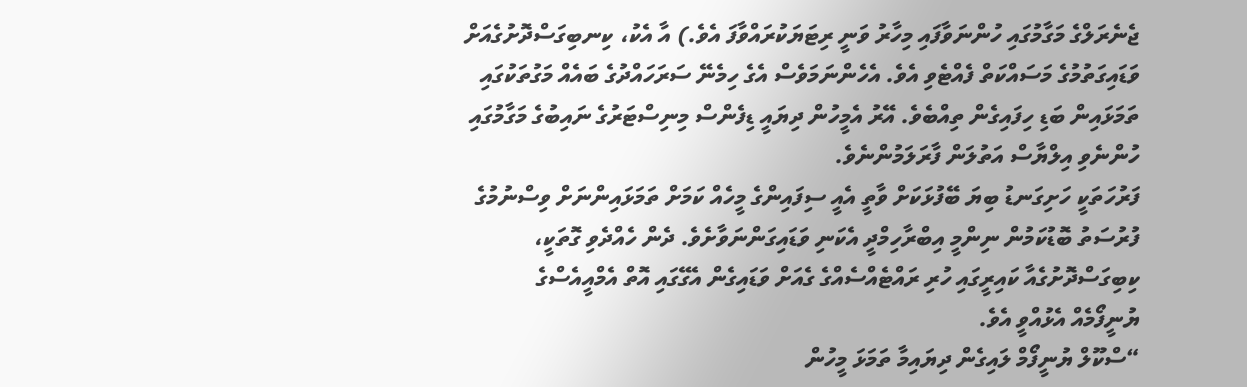ޖެނެރަލްގެ މަގާމުގައި ހުންނަވާފައި މިހާރު ވަނީ ރިޓަޔަކުރައްވާފަ އެވެ.) އާ އެކު، ކިނބިގަސްދޮށުގެއަށް ވަޑައިގަތުމުގެ މަސައްކަތް ފެއްޓެވި އެވެ. އެހެންނަމަވެސް އެގެ ހިމެނޭ ސަރަހައްދުގެ ބައެއް މަގުތަކުގައި ތަމަޅައިން ބަޑި ހިފައިގެން ތިއްބެވެ. އޭރު އެމީހުން ދިޔައީ ޑިފެންސް މިނިސްޓަރުގެ ނައިބުގެ މަގާމުގައި ހުންނެވި އިލްޔާސް އަތުލަން ފާރަލަމުންނެވެ.
ފަރުހަތަކީ ހަށިގަނޑު ބިޔަ ބޭފުޅަކަށް ވާތީ އެއީ ސިފައިންގެ މީހެއް ކަމަށް ތަމަޅައިންނަށް ވިސްނުމުގެ ފުރުސަތު ބޮޑުކަމުން ނިންމީ އިބްރާހިމްދީ އެކަނި ވަޑައިގަންނަވާށެވެ. ދެން ހެއްދެވި ގޮތަކީ، ކިބިގަސްދޮށުގެއާ ކައިރީގައި ހުރި ރައްޓެއްސެއްގެ ގެއަށް ވަޑައިގެން އެގޭގައި އޮތް އެމްއީއެސްގެ ޔުނީފޯމެއް އެޅުއްވީ އެވެ.
“ސްކޫލް ޔުނީފޯމް ލައިގެން ދިޔައިމާ ތަމަޅަ މީހުން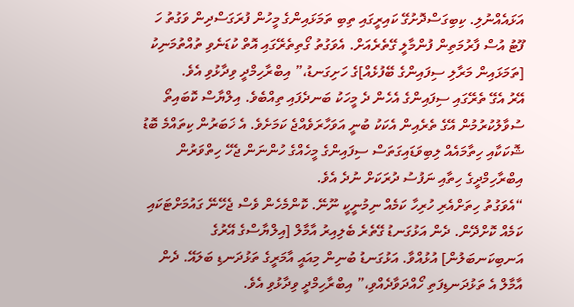އަޅައެއްނުލި. ކިބިގަސްދޮށުގޭ ކައިރީގައި ތިބި ތަމަޅައިންގެ މީހުން ފުރަގަސްދިން ވަގުތު ހަ ފޫޓު އުސް ފާރުމަތިން ފުންމާލީ ގޭތެރެއަށް. އެވަގުތު ގޯތިތެރޭގައި އޮތް ކުޑަނެވި ތުއްތުމަނިކު [ތަމަޅައިން މަރާލި ސިފައިންގެ ބޭފުޅެއް]ގެ ހަށިގަނޑު،” އިބްރާހިމްދީ ވިދާޅުވި އެވެ.
އޭރު އެގޭ ތެރޭގައި ސިފައިންގެ އެހެން ދެ މީހަކު ބަނދެފައި ތިއްބެވެ. އިލްޔާސް ކޮބައިތޯ ސުވާލުކުރުމުން އޭގެ ތެރެއިން އެކަކު ބުނީ އަވަހާރަވެއްޖެ ކަމަށެވެ. އެ ޚަބަރުން ކިތައްމެ ބޮޑު ޝޮކަކާއި ހިތާމައެއް ލިބިވަޑައިގަތަސް ސިފައިންގެ މީހެއްގެ ހުންނަން ޖެހޭ ހިތްވަރުން އިބްރާހިމްދީގެ ހިތާއި ނަފުސު ދުރަކަށް ނުދެ އެވެ.
“އެވަގުތު ހިތަށްއެރި ހުރިހާ ކަމެއް ނިމުނީކީ ނޫނޭ. ކޮންމެހެން ވެސް ޖެހޭނޭ ގައުމަށްޓަކައި ކަމެއް ކޮށްދޭން. ދެން އަޅުގަނޑު ގޭތެރެ ބެލިއިރު އާމާލް [އިލްޔާސްގެ އޭރުގެ އަނބިކަނބަލުން] އުޅުއްވާ. އަޅުގަނޑު ބުނިން މިއައީ އާމަރީގެ ތަޅުދަނޑި ބަލައޭ. ދެން އާމާލް އެ ތަޅުދަނޑިފަތި ހޯއްދަވާދެއްވި،” އިބްރާހިމްދީ ވިދާޅުވި އެވެ.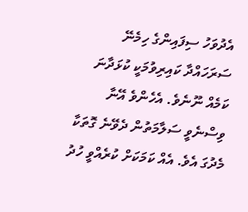އެދުވަހު ސިފައިންގެ ހިމެނޭ ސަރަހައްދާ ކައިރިވުމަކީ ކުޅަދާނަ ކަމެއް ނޫނެވެ. އެހެންވެ އޭނާ ވިސްނެވީ ސަލާމަތުން ދެވޭނެ ގޮތަކާ މެދުގަ އެވެ. އެއް ކަމަކަށް ކުރެއްވީ ހުދު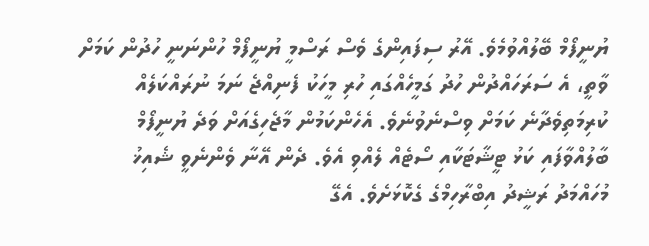ޔުނީފޯމް ބޭލުއްވުމެވެ. އޭރު ސިފައިންގެ ވެސް ރަސްމީ ޔުނީފޯމް ހުންނަނީ ހުދުން ކަމަށް ވާތީ، އެ ސަރަހައްދުން ހުދު ގަމީހެއްގައި ހުރި މީހަކު ފެނިއްޖެ ނަމަ ނުރައްކަލެއް ކުރިމަތިވެދާނެ ކަމަށް ވިސްނެވުނެވެ. އެހެންކަމުން މާޖެހިގެއަށް ވަދެ ޔުނީފޯމް ބާލުއްވާފައި ކަޅު ޓީޝާޓަކާއި ސޯޓެއް ލެއްވި އެވެ. ދެން އޭނާ ވެންނެވީ ޝެއިޚު މުހައްމަދު ރަޝީދު އިބްރާހިމްގެ ގެކޮޅަށެވެ. އެގޭ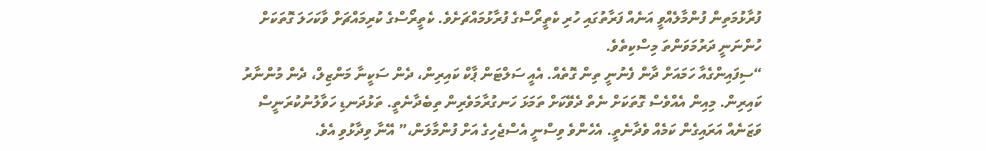ފުރާޅުމަތިން ފުންމާލެއްވީ އަނެއް ފަރާތުގައި ހުރި ކެތީރޯސްގެ ފުރާޅުމައްޗަށެވެ. ކެތީރޯސްގެ ކުރިމައްޗަށް ވާކަހަލަ ގޮތަކަށް ހުންނަނީ ދަރުމަވަންތަ މިސްކިތެވެ.
“ސިފައިންގެއާ ހަމައަށް ދާން ފެނުނީ ތިން ގޮތެއް. އެއީ ސަލްޓަން ޕާކް ކައިރިން، ދެން ސަކީނާ މަންޒިލް، ދެން މުންނާރު ކައިރިން. މިއިން އެއްވެސް ގޮތަކަށް ނެތް ދެވޭކަށް ތަމަޅަ ހަނގުރާމަވެރިން ތިބެދާނެތީ. ތަޅުދަނޑި ހަވާލުނުކުރަނީސް ވަޒަނެއް އަރައިގެން ކަމެއް ވެދާނެތީ. އެހެންވެ ވިސްނީ އެސްޖެހިގެ އަށް ފުންމާލަން،” އޭނާ ވިދާޅުވި އެވެ.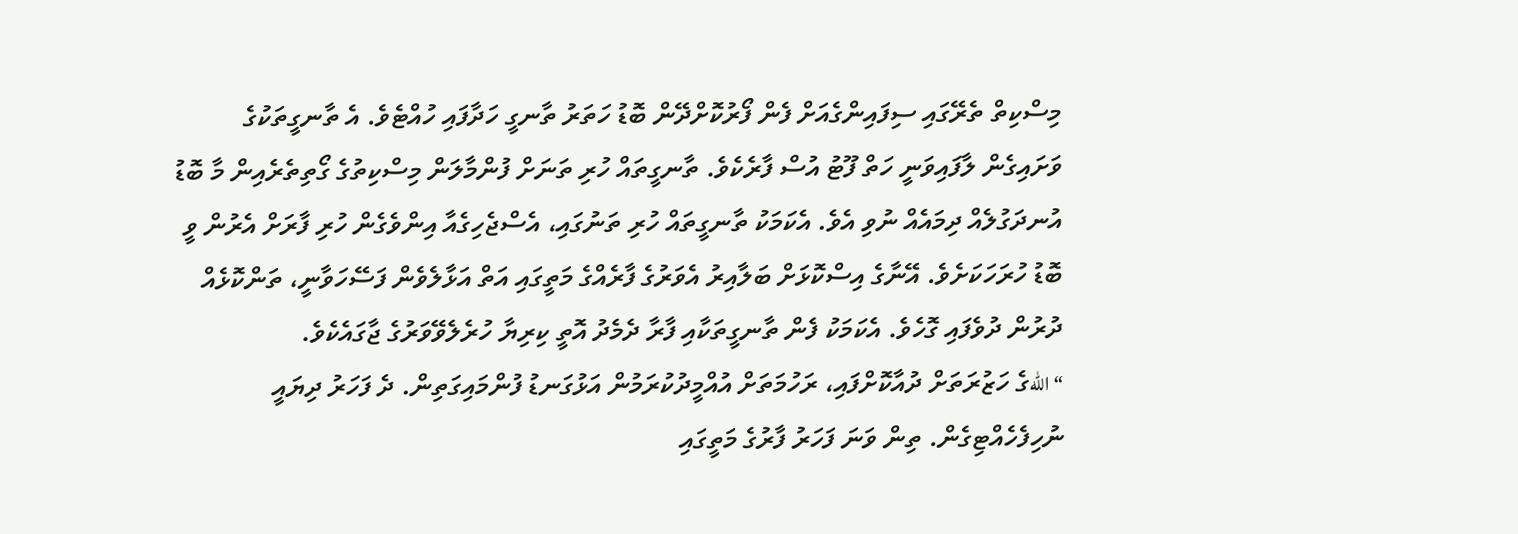މިސްކިތް ތެރޭގައި ސިފައިންގެއަށް ފެން ފޯރުކޮށްދޭން ބޮޑު ހަތަރު ތާނގީ ހަދާފައި ހުއްޓެވެ. އެ ތާނގީތަކުގެ ވަށައިގެން ލާފައިވަނީ ހަތް ފޫޓު އުސް ފާރެކެވެ. ތާނގީތައް ހުރި ތަނަށް ފުންމާލަން މިސްކިތުގެ ގޯތިތެރެއިން މާ ބޮޑު އުނދަގުލެއް ދިމައެއް ނުވި އެވެ. އެކަމަކު ތާނގީތައް ހުރި ތަނުގައި، އެސްޖެހިގެއާ އިންވެގެން ހުރި ފާރަށް އެރުން ވީ ބޮޑު ހުރަހަކަށެވެ. އޭނާގެ އިސްކޮޅަށް ބަލާއިރު އެވަރުގެ ފާރެއްގެ މަތީގައި އަތް އަޅާލެވެން ފަސޭހަވާނީ، ތަންކޮޅެއް ދުރުން ދުވެފައި ގޮހެވެ. އެކަމަކު ފެން ތާނގީތަކާއި ފާރާ ދެމެދު އޮތީ ކިރިޔާ ހުރެލެވޭވަރުގެ ޖާގައެކެވެ.
“اللهގެ ހަޒުރަތަށް ދުއާކޮށްފައި، ރަހުމަތަށް އުއްމީދުކުރަމުން އަޅުގަނޑު ފުންމައިގަތިން. ދެ ފަހަރު ދިޔައީ ނުހިފެހެއްޓިގެން. ތިން ވަނަ ފަހަރު ފާރުގެ މަތީގައި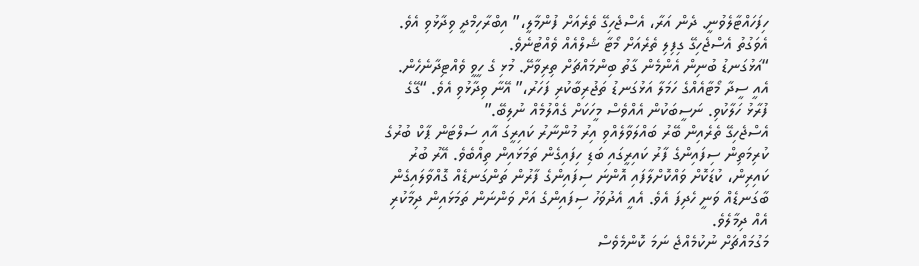ހިފަހައްޓާލެވުނީ. ދެން އަރާ، އެސްޖެހިގޭ ތެރެއަށް ފުންމާލީ،” އިބްރާހިމްދީ ވިދާޅުވި އެވެ.
އެވަގުތު އެސްޖެހިގޭ ގިފިލި ތެރެއަށް މޯޓާ ޝެލްއެއް ވެއްޓުނެވެ.
“އަޅުގަނޑު ބުނިން އެންމެން ގާތު ބިންމައްޗަށް ތިރިވާށޭ. މުޅި ގެ ހީވީ ވެއްޓިދާނެހެން. އެއީ ސީދާ މޯޓާއެއްގެ ހަމަލާ އަޅުގަނޑު ތަޖުރިބާކުރި ފަހަރު،” އޭނާ ވިދާޅުވި އެވެ. “ގޭގެ ފުރާޅު ހަލާކުވި. ނަސީބަކުން އެއްވެސް މީހަކަށް ގެއްލުމެއް ނުލިބޭ.”
އެސްޖެހިގޭ ތެރެއިން ބޭރު ބައްލަވާލެއްވި އިރު މުންނާރު ކައިރީގަ އާއި ސަލްޓަން ޕާކް ބުރުގެ ކުރިމަތިން ސިފައިންގެ ފާރު ކައިރީގައި ބަޑި ހިފައިގެން ތަމަޅައިން ތިއްބެވެ. އޭރު ބުރު ކައިރިން، ކުޑަކޮށް ވައްކޮށްލާފައި އޮންނަ ސިފައިންގެ ފާރުން ތަންގަނޑެއް ގޮއްވާލައިގެން ބާގަނޑެއް ވަނީ ހެދިފަ އެވެ. އެއީ އެދުވަހު ސިފައިންގެ އަށް ވަންނަން ތަމަޅައިން ދިމާކުރި އެއް ދިމާލެވެ.
މަގުމައްޗަށް ނުކުމެއްޖެ ނަމަ ކޮންމެވެސް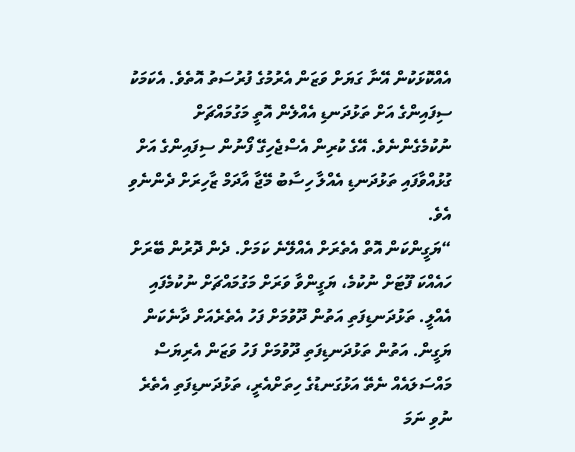އެއްކޮޅަކުން އޭނާ ގަޔަށް ވަޒަން އެރުމުގެ ފުރުސަތު އޮތެވެ. އެކަމަކު ސިފައިންގެ އަށް ތަޅުދަނޑި އެއްލެން އޮތީ މަގުމައްޗަށް ނުކުމެގެންނެވެ. އޭގެ ކުރިން އެސްޖެހިގޭ ފޯނުން ސިފައިންގެ އަށް ގުޅުއްވާފައި ތަޅުދަނޑި އެއްލާ ހިސާބު މޭޖާ އާދަމް ޒާހިރަށް ދެންނެވި އެވެ.
“ޔަގީންކަން އޮތް އެތެރަށް އެއްލޭނެ ކަމަށް. ދެން ދޮރުން ބޭރަށް ހައެއްކަ ފޫޓަށް ނުކުމެ، ޔަގީންވާ ވަރަށް މަގުމައްޗަށް ނުކުމެފައި އެއްލީ. ތަޅުދަނޑިފަތި އަތުން ދޫވުމަށް ފަހު އެތެރެއަށް ދާނެކަން ޔަގީން. އަތުން ތަޅުދަނޑިފަތި ދޫވުމަށް ފަހު ވަޒަން އެރިޔަސް މައްސަލައެއް ނެތޭ އަޅުގަނޑުގެ ހިތަށްއެރީ، ތަޅުދަނޑިފަތި އެތެރެ ނުވި ނަމަ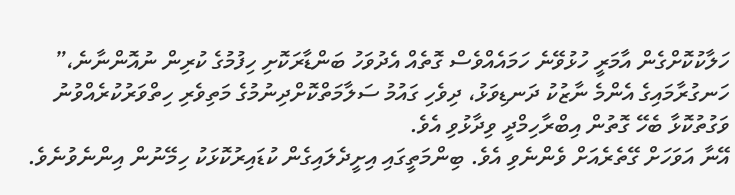ހަލާކުކޮށްގެން އާމަރީ ހުޅުވޭނެ ހަމައެއްވެސް ގޮތެއް އެދުވަހު ބަންޑާރަކޮށި ހިފުމުގެ ކުރިން ނުއޮންނާނެ،” ހަނގުރާމައިގެ އެންމެ ނާޒުކު ދަނޑިވަޅު، ދިވެހި ގައުމު ސަލާމަތްކޮށްދިނުމުގެ މަތިވެރި ހިތްވަރުކުރެއްވުނު ވަގުތުކޮޅާ ބެހޭ ގޮތުން އިބްރާހިމްދީ ވިދާޅުވި އެވެ.
އޭނާ އަވަހަށް ގޭތެރެއަށް ވެންނެވި އެވެ. ބިންމަތީގައި އިށީދެލައިގެން ކުޑައިރުކޮޅަކު ހިމޭނުން އިންނެވުނެވެ.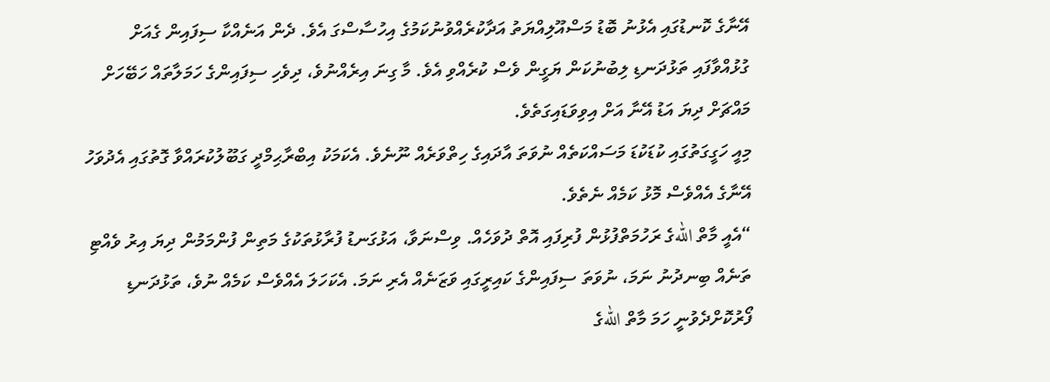އޭނާގެ ކޮނޑުގައި އެޅުނު ބޮޑު މަސްއޫލިއްޔަތު އަދާކުރެއްވުނުކަމުގެ އިހުސާސްގަ އެވެ. ދެން އަނެއްކާ ސިފައިން ގެއަށް ގުޅުއްވާފައި ތަޅުދަނޑި ލިބުނުކަން ޔަގީން ވެސް ކުރެއްވި އެވެ. މާ ގިނަ އިރެއްނުވެ، ދިވެހި ސިފައިންގެ ހަމަލާތައް ހަބޭހަށް މައްޗަށް ދިޔަ އަޑު އޭނާ އަށް އިވިވަޑައިގަތެވެ.
މިއީ ހަގީގަތުގައި ކުޑަކުޑަ މަސައްކަތެއް ނުވަތަ އާދައިގެ ހިތްވަރެއް ނޫނެވެ. އެކަމަކު އިބްރާޙިމްދީ ގަބޫލުކުރައްވާ ގޮތުގައި އެދުވަހު އޭނާގެ އެއްވެސް މޮޅު ކަމެއް ނެތެވެ.
“އެއީ މާތް اللهގެ ރަހުމަތްފުޅުން ފުރިފައި އޮތް ދުވަހެއް. ވިސްނަވާ، އަޅުގަނޑު ފުރާޅުތަކުގެ މަތިން ފުންމަމުން ދިޔަ އިރު ވެއްޓި ތަނެއް ބިނދުނު ނަމަ، ނުވަތަ ސިފައިންގެ ކައިރީގައި ވަޒަނެއް އެރި ނަމަ. އެކަހަލަ އެއްވެސް ކަމެއް ނުވެ، ތަޅުދަނޑި ފޯރުކޮށްދެވުނީ ހަމަ މާތް اللهގެ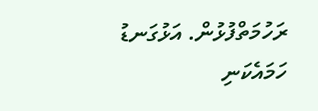ރަހުމަތްފުޅުން. އަޅުގަނޑު ހަމައެކަނި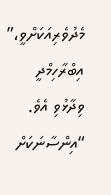މެދުވެރިއަކަށްވީ،” އިބްރާހިމްދީ ވިދާޅުވި އެވެ.
“އިންސާނަކަށް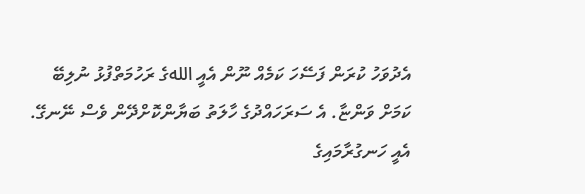އެދުވަހު ކުރަން ފަސޭހަ ކަމެއް ނޫން އެއީ اللهގެ ރަހުމަތްފުޅު ނުލިބޭ ކަމަށް ވަންޏާ. އެ ސަރަހައްދުގެ ހާލަތު ބަޔާންކޮށްދޭން ވެސް ނޭނގޭ. އެއީ ހަނގުރާމައިގެ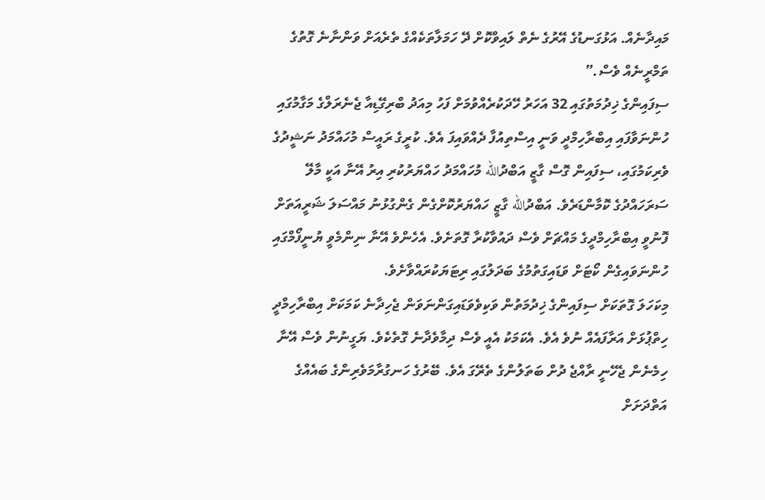މައިދާނެއް. އަޅުގަނޑުގެ އޭރުގެ ނެތް ލައިވްކޮށް ދޭ ހަމަލާތަކެއްގެ ތެރެއަށް ވަންނާނެ ގޮތުގެ ތަމްރީނެއް ވެސް.”
ސިފައިންގެ ޚިދުމަތުގައި 32 އަހަރު ހޭދަކުރެއްވުމަށް ފަހު މިއަދު ބްރިގޭޑިއާ ޖެނެރަލްގެ މަގާމުގައި ހުންނަވާފައި އިބްރާހިމްދީ ވަނީ އިސްތިއުފާ ދެއްވައިފަ އެވެ. ކުރީގެ ރައީސް މުހައްމަދު ނަޝީދުގެ ވެރިކަމުގައި، ސިފައިން ގޮސް ގާޒީ އަބްދުالله މުހައްމަދު ހައްޔަރުކުރި އިރު އޭނާ އަކީ މާލޭ ސަރަހައްދުގެ ކޮމާންޑަރެވެ. އަބްދުالله ގާޒީ ހައްޔަރުކޮށްގެން ގެންގުޅުނު މައްސަލަ ޝަރީއަތަށް ފޮނުވީ އިބްރާހިމްދީގެ މައްޗަށް ވެސް ދައުވާކުރާ ގޮތަށެވެ. އެހެންވެ އޭނާ ނިންމެވީ ޔުނީފޯމްގައި ހުންނަވައިގެން ކޯޓަށް ވަޑައިގަތުމުގެ ބަދަލުގައި ރިޓަޔަކުރައްވާށެވެ.
މިކަހަލަ ގޮތަކަށް ސިފައިންގެ ޚިދުމަތުން ވަކިވެވަޑައިގަންނަވަން ޖެހިދާނެ ކަމަކަށް އިބްރާހިމްދީ ހިތްޕުޅަށް އަރާފައެއް ނުވެ އެވެ. އެކަމަކު އެއީ ވެސް ދިމާވެދާނެ ގޮތެކެވެ. ޔަގީނުން ވެސް އޭނާ ހިމެނެން ޖެހޭނީ ރާއްޖެ ދުށް ބަތަލުންގެ ތެރޭގަ އެވެ. ބޭރުގެ ހަނގުރާމަވެރިންގެ ބައެއްގެ އަތްދަށަށް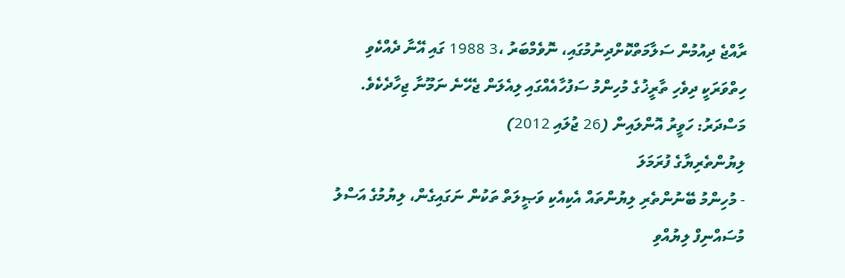ރާއްޖެ ދިއުމުން ސަލާމަތްކޮށްދިނުމުގައި، ނޮވެމްބަރު ،3 1988 ގައި އޭނާ ދެއްކެވި ހިތްވަރަކީ ދިވެހި ތާރީޚުގެ މުހިންމު ސަފުހާއެއްގައި ލިއެލަން ޖެހޭނެ ނަމޫނާ ޖިހާދެކެވެ.
މަސްދަރު: ހަވީރު އޮންލައިން (26 ޖުލައި 2012)
ލިޔުންތެރިޔާގެ ފުރަމަލަ
- މުހިންމު ބޭނުންތެރި ލިޔުންތައް އެކިއެކި ވަޞީލަތް ތަކުން ނަގައިގެން، ލިޔުމުގެ އަސްލު މުސައްނިފް ލިޔުއްވި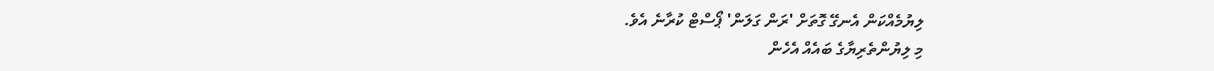ލިޔުމެއްކަން އެނގޭ ގޮތަށް 'ރަން ގަލަން' ޕޯސްޓް ކުރާނެ އެވެ.
މި ލިޔުންތެރިޔާގެ ބައެއް އެހެން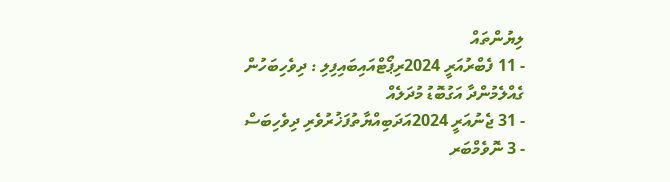ލިޔުންތައް
- 11 ފެބްރުއަރީ 2024ރިޕޯޓްއައިބައިފިލި : ދިވެހިބަހުން ގެއްލެމުންދާ އަގުބޮޑު މުދަލެއް
- 31 ޖެނުއަރީ 2024އަދަބިއްޔާތުފަޚުރުވެރި ދިވެހިބަސް
- 3 ނޮވެމްބަރ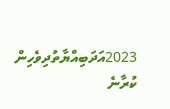2023އަދަބިއްޔާތުދިވެހިން ކުރާނެ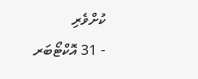ކުށްވެރި
- 31 އޮކްޓޯބަރ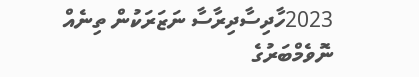2023ހާދިސާދިރާސާ ނަޒަރަކުން ތިނެއް ނޮވެމްބަރުގެ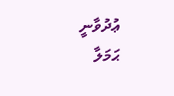ޢުދުވާނީ ޙަމަލާ